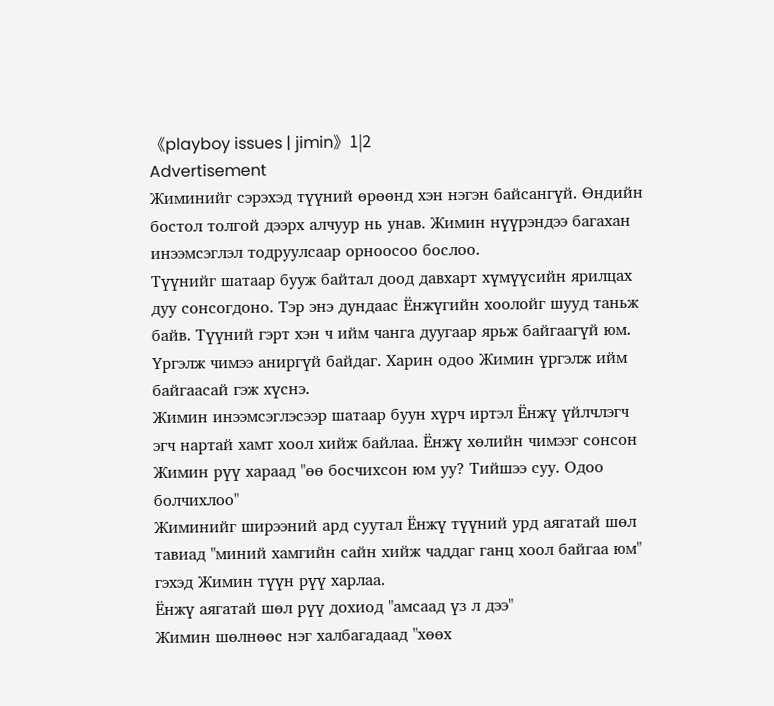《playboy issues | jimin》1|2
Advertisement
Жиминийг сэрэхэд түүний өрөөнд хэн нэгэн байсангүй. Өндийн бостол толгой дээрх алчуур нь унав. Жимин нүүрэндээ багахан инээмсэглэл тодруулсаар орноосоо бослоо.
Түүнийг шатаар бууж байтал доод давхарт хүмүүсийн ярилцах дуу сонсогдоно. Тэр энэ дундаас Ёнжүгийн хоолойг шууд таньж байв. Түүний гэрт хэн ч ийм чанга дуугаар ярьж байгаагүй юм. Үргэлж чимээ аниргүй байдаг. Харин одоо Жимин үргэлж ийм байгаасай гэж хүснэ.
Жимин инээмсэглэсээр шатаар буун хүрч иртэл Ёнжү үйлчлэгч эгч нартай хамт хоол хийж байлаа. Ёнжү хөлийн чимээг сонсон Жимин рүү хараад "өө босчихсон юм уу? Тийшээ суу. Одоо болчихлоо"
Жиминийг ширээний ард суутал Ёнжү түүний урд аягатай шөл тавиад "миний хамгийн сайн хийж чаддаг ганц хоол байгаа юм" гэхэд Жимин түүн рүү харлаа.
Ёнжү аягатай шөл рүү дохиод "амсаад үз л дээ"
Жимин шөлнөөс нэг халбагадаад "хөөх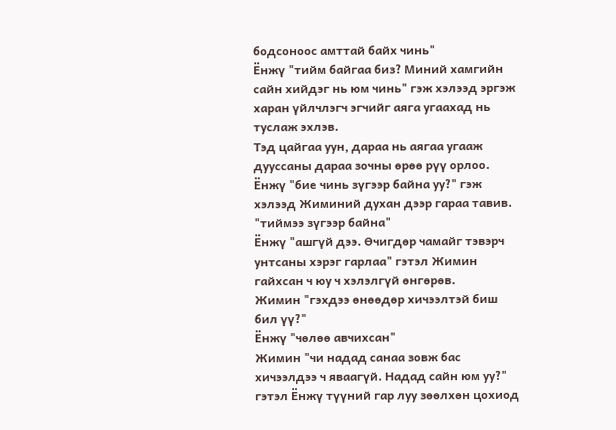бодсоноос амттай байх чинь"
Ёнжү "тийм байгаа биз? Миний хамгийн сайн хийдэг нь юм чинь" гэж хэлээд эргэж харан үйлчлэгч эгчийг аяга угаахад нь туслаж эхлэв.
Тэд цайгаа уун, дараа нь аягаа угааж дууссаны дараа зочны өрөө рүү орлоо.
Ёнжү "бие чинь зүгээр байна уу?" гэж хэлээд Жиминий духан дээр гараа тавив.
"тиймээ зүгээр байна"
Ёнжү "ашгүй дээ. Өчигдөр чамайг тэвэрч унтсаны хэрэг гарлаа" гэтэл Жимин гайхсан ч юу ч хэлэлгүй өнгөрөв.
Жимин "гэхдээ өнөөдөр хичээлтэй биш бил үү?"
Ёнжү "чөлөө авчихсан"
Жимин "чи надад санаа зовж бас хичээлдээ ч яваагүй. Надад сайн юм уу?" гэтэл Ёнжү түүний гар луу зөөлхөн цохиод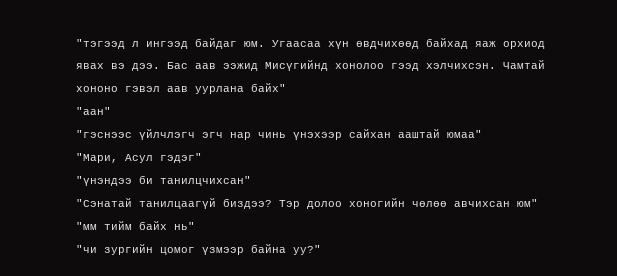"тэгээд л ингээд байдаг юм. Угаасаа хүн өвдчихөөд байхад яаж орхиод явах вэ дээ. Бас аав ээжид Мисүгийнд хонолоо гээд хэлчихсэн. Чамтай хононо гэвэл аав уурлана байх"
"аан"
"гэснээс үйлчлэгч эгч нар чинь үнэхээр сайхан ааштай юмаа"
"Мари, Асул гэдэг"
"үнэндээ би танилцчихсан"
"Сэнатай танилцаагүй биздээ? Тэр долоо хоногийн чөлөө авчихсан юм"
"мм тийм байх нь"
"чи зургийн цомог үзмээр байна уу?"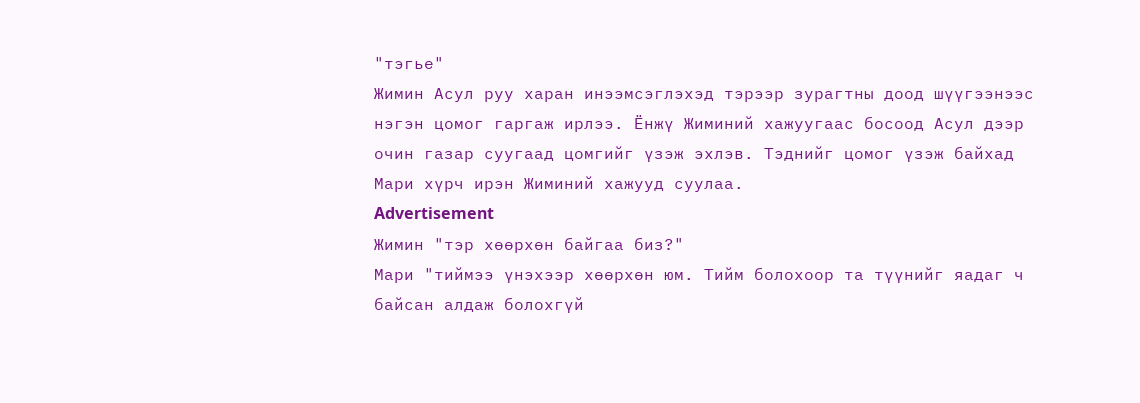"тэгье"
Жимин Асул руу харан инээмсэглэхэд тэрээр зурагтны доод шүүгээнээс нэгэн цомог гаргаж ирлээ. Ёнжү Жиминий хажуугаас босоод Асул дээр очин газар суугаад цомгийг үзэж эхлэв. Тэднийг цомог үзэж байхад Мари хүрч ирэн Жиминий хажууд суулаа.
Advertisement
Жимин "тэр хөөрхөн байгаа биз?"
Мари "тиймээ үнэхээр хөөрхөн юм. Тийм болохоор та түүнийг яадаг ч байсан алдаж болохгүй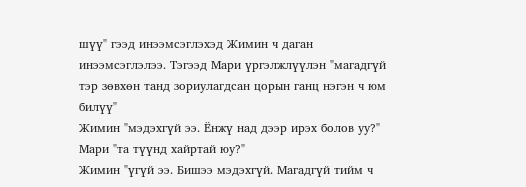шүү" гээд инээмсэглэхэд Жимин ч даган инээмсэглэлээ. Тэгээд Мари үргэлжлүүлэн "магадгүй тэр зөвхөн танд зориулагдсан цорын ганц нэгэн ч юм билүү"
Жимин "мэдэхгүй ээ. Ёнжү над дээр ирэх болов уу?"
Мари "та түүнд хайртай юу?"
Жимин "үгүй ээ. Бишээ мэдэхгүй. Магадгүй тийм ч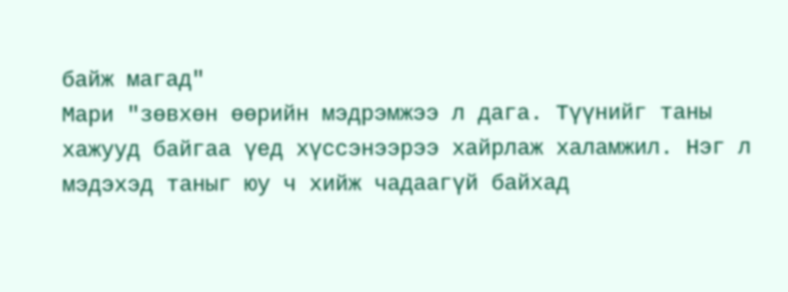байж магад"
Мари "зөвхөн өөрийн мэдрэмжээ л дага. Түүнийг таны хажууд байгаа үед хүссэнээрээ хайрлаж халамжил. Нэг л мэдэхэд таныг юу ч хийж чадаагүй байхад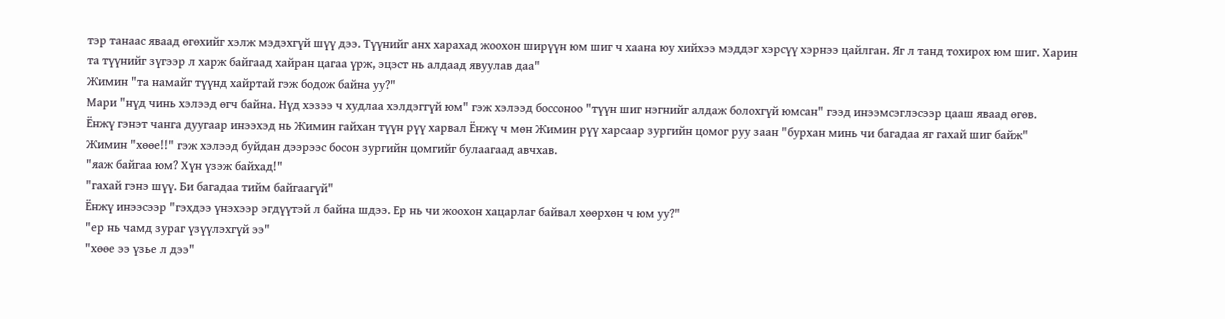тэр танаас яваад өгөхийг хэлж мэдэхгүй шүү дээ. Түүнийг анх харахад жоохон ширүүн юм шиг ч хаана юу хийхээ мэддэг хэрсүү хэрнээ цайлган. Яг л танд тохирох юм шиг. Харин та түүнийг зүгээр л харж байгаад хайран цагаа үрж, эцэст нь алдаад явуулав даа"
Жимин "та намайг түүнд хайртай гэж бодож байна уу?"
Мари "нүд чинь хэлээд өгч байна. Нүд хэзээ ч худлаа хэлдэггүй юм" гэж хэлээд боссоноо "түүн шиг нэгнийг алдаж болохгүй юмсан" гээд инээмсэглэсээр цааш яваад өгөв.
Ёнжү гэнэт чанга дуугаар инээхэд нь Жимин гайхан түүн рүү харвал Ёнжү ч мөн Жимин рүү харсаар зургийн цомог руу заан "бурхан минь чи багадаа яг гахай шиг байж"
Жимин "хөөе!!" гэж хэлээд буйдан дээрээс босон зургийн цомгийг булаагаад авчхав.
"яаж байгаа юм? Хүн үзэж байхад!"
"гахай гэнэ шүү. Би багадаа тийм байгаагүй"
Ёнжү инээсээр "гэхдээ үнэхээр эгдүүтэй л байна шдээ. Ер нь чи жоохон хацарлаг байвал хөөрхөн ч юм уу?"
"ер нь чамд зураг үзүүлэхгүй ээ"
"хөөе ээ үзье л дээ"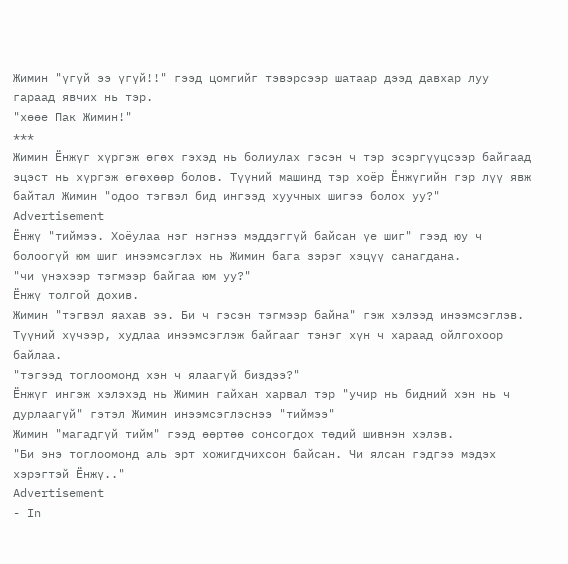Жимин "үгүй ээ үгүй!!" гээд цомгийг тэвэрсээр шатаар дээд давхар луу гараад явчих нь тэр.
"хөөе Пак Жимин!"
***
Жимин Ёнжүг хүргэж өгөх гэхэд нь болиулах гэсэн ч тэр эсэргүүцсээр байгаад эцэст нь хүргэж өгөхөөр болов. Түүний машинд тэр хоёр Ёнжүгийн гэр лүү явж байтал Жимин "одоо тэгвэл бид ингээд хуучных шигээ болох уу?"
Advertisement
Ёнжү "тиймээ. Хоёулаа нэг нэгнээ мэддэггүй байсан үе шиг" гээд юу ч болоогүй юм шиг инээмсэглэх нь Жимин бага зэрэг хэцүү санагдана.
"чи үнэхээр тэгмээр байгаа юм уу?"
Ёнжү толгой дохив.
Жимин "тэгвэл яахав ээ. Би ч гэсэн тэгмээр байна" гэж хэлээд инээмсэглэв. Түүний хүчээр, худлаа инээмсэглэж байгааг тэнэг хүн ч хараад ойлгохоор байлаа.
"тэгээд тоглоомонд хэн ч ялаагүй биздээ?"
Ёнжүг ингэж хэлэхэд нь Жимин гайхан харвал тэр "учир нь бидний хэн нь ч дурлаагүй" гэтэл Жимин инээмсэглэснээ "тиймээ"
Жимин "магадгүй тийм" гээд өөртөө сонсогдох төдий шивнэн хэлэв.
"Би энэ тоглоомонд аль эрт хожигдчихсон байсан. Чи ялсан гэдгээ мэдэх хэрэгтэй Ёнжү.."
Advertisement
- In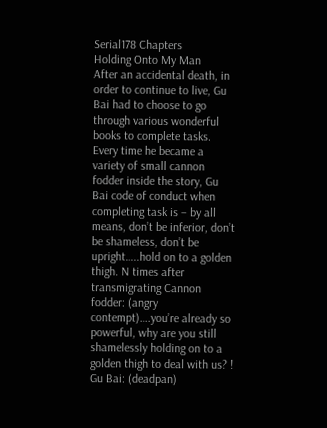Serial178 Chapters
Holding Onto My Man
After an accidental death, in order to continue to live, Gu Bai had to choose to go through various wonderful books to complete tasks. Every time he became a variety of small cannon fodder inside the story, Gu Bai code of conduct when completing task is – by all means, don’t be inferior, don’t be shameless, don’t be upright…..hold on to a golden thigh. N times after transmigrating Cannon fodder: (angry contempt)….you’re already so powerful, why are you still shamelessly holding on to a golden thigh to deal with us? ! Gu Bai: (deadpan)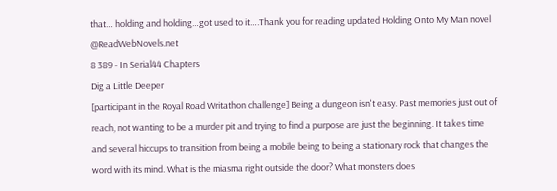that… holding and holding…got used to it….Thank you for reading updated Holding Onto My Man novel @ReadWebNovels.net
8 389 - In Serial44 Chapters
Dig a Little Deeper
[participant in the Royal Road Writathon challenge] Being a dungeon isn't easy. Past memories just out of reach, not wanting to be a murder pit and trying to find a purpose are just the beginning. It takes time and several hiccups to transition from being a mobile being to being a stationary rock that changes the word with its mind. What is the miasma right outside the door? What monsters does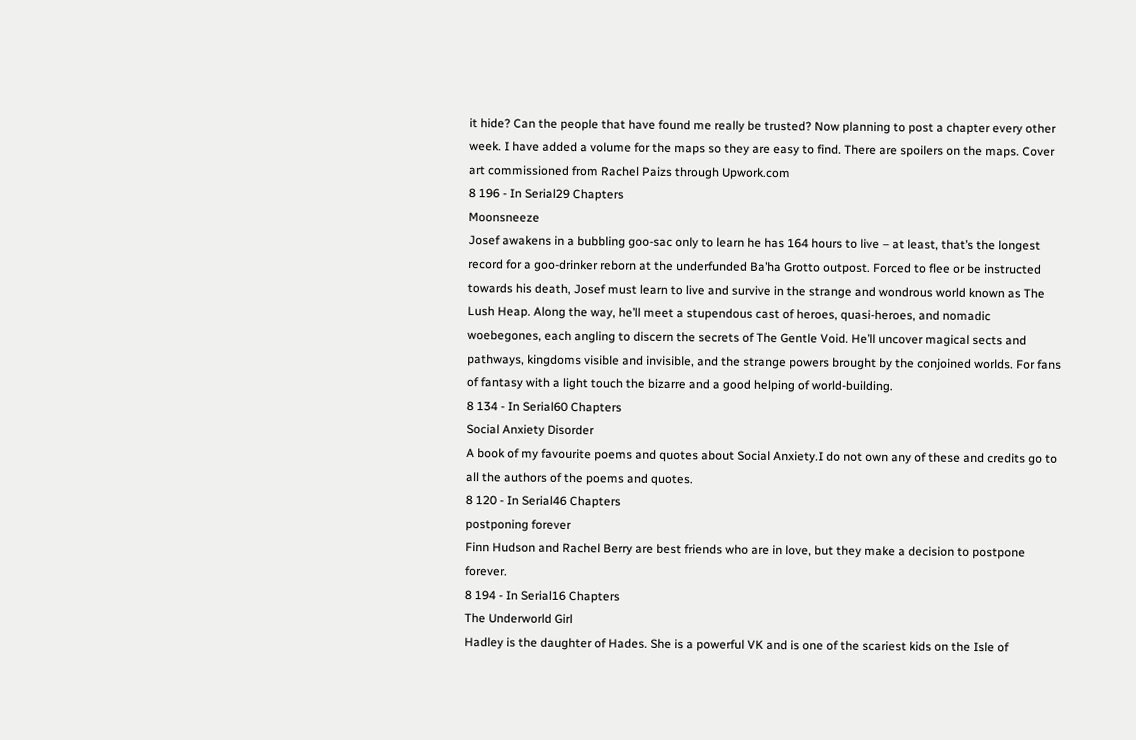it hide? Can the people that have found me really be trusted? Now planning to post a chapter every other week. I have added a volume for the maps so they are easy to find. There are spoilers on the maps. Cover art commissioned from Rachel Paizs through Upwork.com
8 196 - In Serial29 Chapters
Moonsneeze
Josef awakens in a bubbling goo-sac only to learn he has 164 hours to live – at least, that’s the longest record for a goo-drinker reborn at the underfunded Ba’ha Grotto outpost. Forced to flee or be instructed towards his death, Josef must learn to live and survive in the strange and wondrous world known as The Lush Heap. Along the way, he’ll meet a stupendous cast of heroes, quasi-heroes, and nomadic woebegones, each angling to discern the secrets of The Gentle Void. He’ll uncover magical sects and pathways, kingdoms visible and invisible, and the strange powers brought by the conjoined worlds. For fans of fantasy with a light touch the bizarre and a good helping of world-building.
8 134 - In Serial60 Chapters
Social Anxiety Disorder
A book of my favourite poems and quotes about Social Anxiety.I do not own any of these and credits go to all the authors of the poems and quotes.
8 120 - In Serial46 Chapters
postponing forever
Finn Hudson and Rachel Berry are best friends who are in love, but they make a decision to postpone forever.
8 194 - In Serial16 Chapters
The Underworld Girl
Hadley is the daughter of Hades. She is a powerful VK and is one of the scariest kids on the Isle of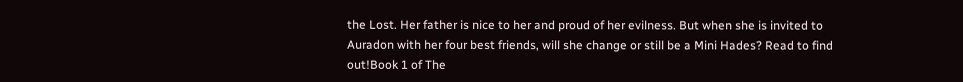the Lost. Her father is nice to her and proud of her evilness. But when she is invited to Auradon with her four best friends, will she change or still be a Mini Hades? Read to find out!Book 1 of The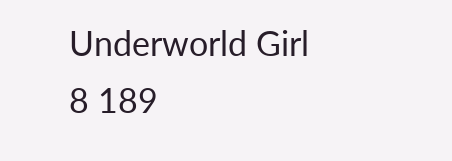Underworld Girl
8 189